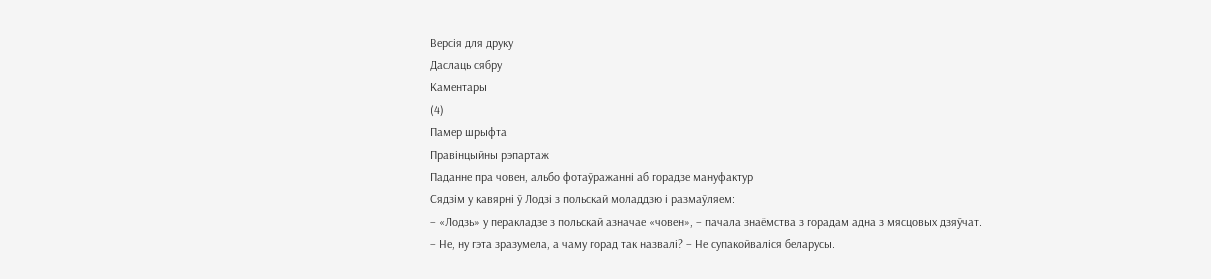Версія для друку
Даслаць сябру
Kаментары
(4)
Памер шрыфта
Правінцыйны рэпартаж
Паданне пра човен, альбо фотаўражанні аб горадзе мануфактур
Сядзім у кавярні ў Лодзі з польскай моладдзю і размаўляем:
– «Лодзь» у перакладзе з польскай азначае «човен», – пачала знаёмства з горадам адна з мясцовых дзяўчат.
– Не, ну гэта зразумела, а чаму горад так назвалі? – Не супакойваліся беларусы.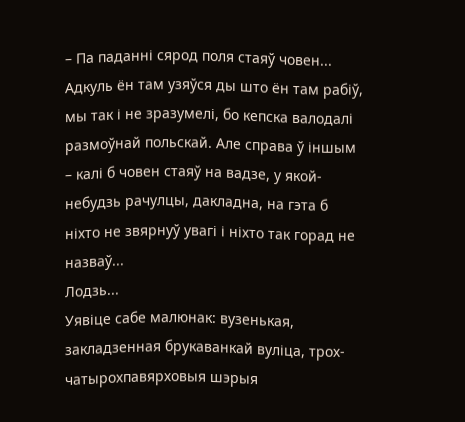– Па паданні сярод поля стаяў човен...
Адкуль ён там узяўся ды што ён там рабіў, мы так і не зразумелі, бо кепска валодалі размоўнай польскай. Але справа ў іншым – калі б човен стаяў на вадзе, у якой-небудзь рачулцы, дакладна, на гэта б ніхто не звярнуў увагі і ніхто так горад не назваў...
Лодзь...
Уявіце сабе малюнак: вузенькая, закладзенная брукаванкай вуліца, трох-чатырохпавярховыя шэрыя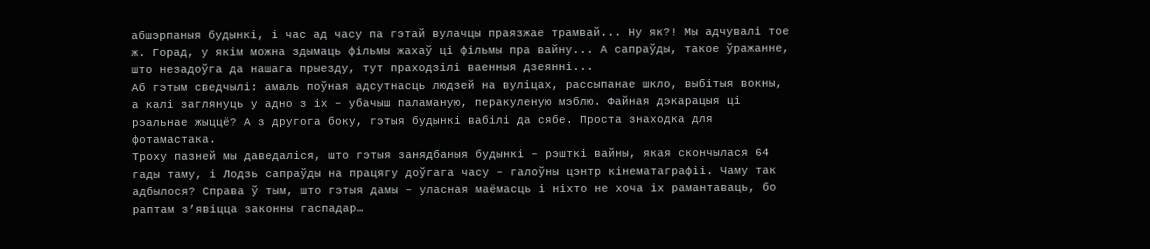абшэрпаныя будынкі, і час ад часу па гэтай вулачцы праязжае трамвай... Ну як?! Мы адчувалі тое ж. Горад, у якім можна здымаць фільмы жахаў ці фільмы пра вайну... А сапраўды, такое ўражанне, што незадоўга да нашага прыезду, тут праходзілі ваенныя дзеянні...
Аб гэтым сведчылі: амаль поўная адсутнасць людзей на вуліцах, рассыпанае шкло, выбітыя вокны, а калі заглянуць у адно з іх – убачыш паламаную, перакуленую мэблю. Файная дэкарацыя ці рэальнае жыццё? А з другога боку, гэтыя будынкі вабілі да сябе. Проста знаходка для фотамастака.
Троху пазней мы даведаліся, што гэтыя занядбаныя будынкі – рэшткі вайны, якая скончылася 64 гады таму, і Лодзь сапраўды на працягу доўгага часу – галоўны цэнтр кінематаграфіі. Чаму так адбылося? Справа ў тым, што гэтыя дамы – уласная маёмасць і ніхто не хоча іх рамантаваць, бо раптам з’явіцца законны гаспадар…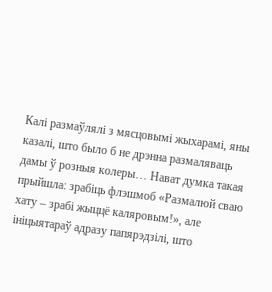Калі размаўлялі з мясцовымі жыхарамі, яны казалі, што было б не дрэнна размаляваць дамы ў розныя колеры… Нават думка такая прыйшла: зрабіць флэшмоб «Размалюй сваю хату – зрабі жыццё каляровым!», але ініцыятараў адразу папярэдзілі, што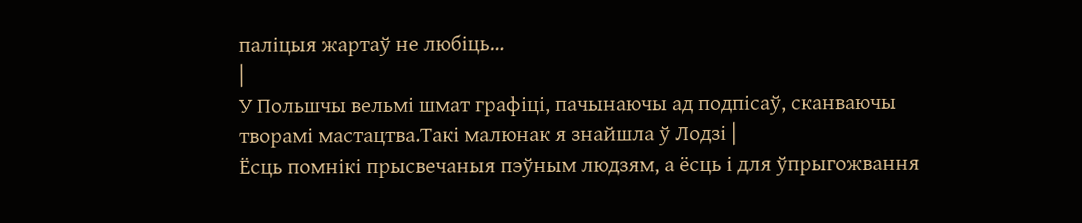паліцыя жартаў не любіць…
|
У Польшчы вельмі шмат графіці, пачынаючы ад подпісаў, сканваючы творамі мастацтва.Такі малюнак я знайшла ў Лодзі |
Ёсць помнікі прысвечаныя пэўным людзям, а ёсць і для ўпрыгожвання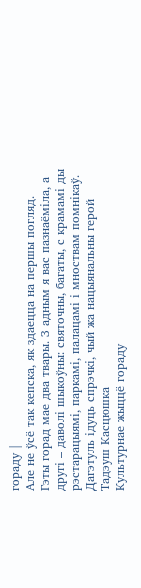гораду |
Але не ўсё так кепска, як здаецца на першы погляд. Гэты горад мае два твары. З адным я вас пазнаёміла, а другі – даволі шыкоўны: святочны, багаты, с крамамі ды рэстарацыямі, паркамі, палацамі і мноствам помнікаў.
Дагэтуль ідуць спрэчкі, чый жа нацыянальны герой Тадэуш Касцюшка
Культурнае жыццё гораду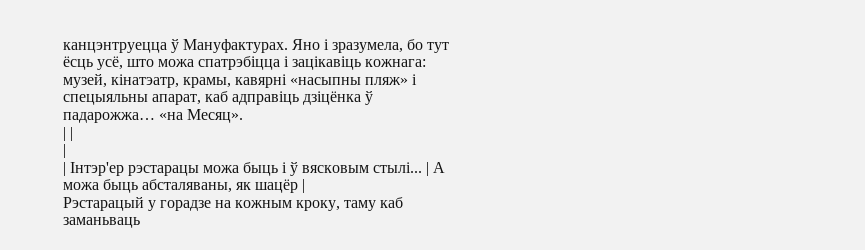канцэнтруецца ў Мануфактурах. Яно і зразумела, бо тут ёсць усё, што можа спатрэбіцца і зацікавіць кожнага: музей, кінатэатр, крамы, кавярні «насыпны пляж» і спецыяльны апарат, каб адправіць дзіцёнка ў падарожжа… «на Месяц».
| |
|
| Інтэр'ер рэстарацы можа быць і ў вясковым стылі... | А можа быць абсталяваны, як шацёр |
Рэстарацый у горадзе на кожным кроку, таму каб заманьваць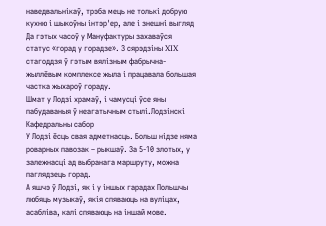наведвальнікаў, трэба мець не толькі добрую кухню і шыкоўны інтэр'ер, але і знешні выгляд
Да гэтых часоў у Мануфактуры захаваўся статус «горад у горадзе». З сярэдзіны XIX стагоддзя ў гэтым вялізным фабрычна-жыллёвым комплексе жыла і працавала большая частка жыхароў гораду.
Шмат у Лодзі храмаў, і чамусці ўсе яны пабудаваныя ў неагатычным стылі.Лодзінскі Кафедральны сабор
У Лодзі ёсць свая адметнасць. Больш нідзе няма роварных павозак – рыкшаў. За 5-10 злотых, у залежнасці ад выбранага маршруту, можна паглядзець горад.
А яшчэ ў Лодзі, як і у іншых гарадах Польшчы любяць музыкаў, якія спяваюць на вуліцах, асабліва, калі спяваюць на іншай мове.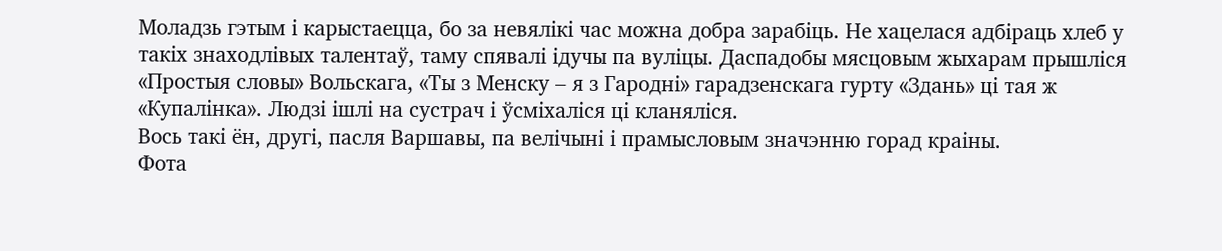Моладзь гэтым і карыстаецца, бо за невялікі час можна добра зарабіць. Не хацелася адбіраць хлеб у такіх знаходлівых талентаў, таму спявалі ідучы па вуліцы. Даспадобы мясцовым жыхарам прышліся «Простыя словы» Вольскага, «Ты з Менску – я з Гародні» гарадзенскага гурту «Здань» ці тая ж «Купалінка». Людзі ішлі на сустрач і ўсміхаліся ці кланяліся.
Вось такі ён, другі, пасля Варшавы, па велічыні і прамысловым значэнню горад краіны.
Фота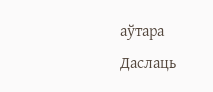аўтара
Даслаць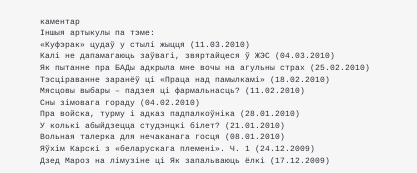каментар
Iншыя артыкулы па тэме:
«Куфэрак» цудаў у стылі жыцця (11.03.2010)
Калі не дапамагаюць заўвагі, звяртайцеся ў ЖЭС (04.03.2010)
Як пытанне пра БАДы адкрыла мне вочы на агульны страх (25.02.2010)
Тэсціраванне заранёў ці «Праца над памылкамі» (18.02.2010)
Мясцовы выбары – падзея ці фармальнасць? (11.02.2010)
Сны зімовага гораду (04.02.2010)
Пра войска, турму і адказ падпалкоўніка (28.01.2010)
У колькі абыйдзецца студэнцкі білет? (21.01.2010)
Вольная талерка для нечаканага госця (08.01.2010)
Яўхім Карскі з «беларускага племені». Ч. 1 (24.12.2009)
Дзед Мароз на лімузіне ці Як запальваюць ёлкі (17.12.2009)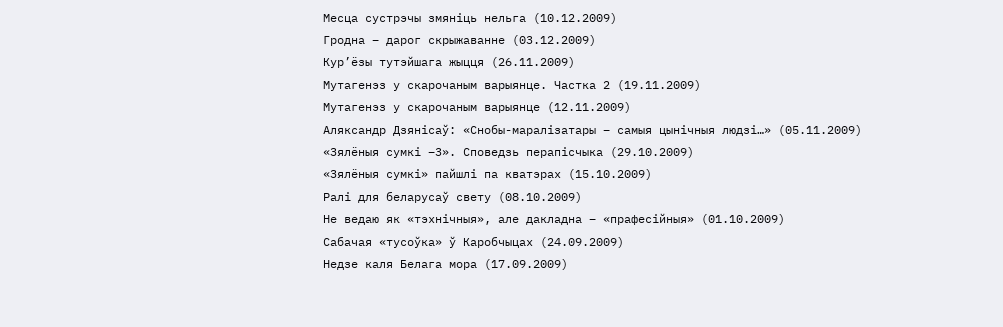Месца сустрэчы змяніць нельга (10.12.2009)
Гродна – дарог скрыжаванне (03.12.2009)
Кур’ёзы тутэйшага жыцця (26.11.2009)
Мутагенэз у скарочаным варыянце. Частка 2 (19.11.2009)
Мутагенэз у скарочаным варыянце (12.11.2009)
Аляксандр Дзянісаў: «Снобы-маралізатары – самыя цынічныя людзі…» (05.11.2009)
«Зялёныя сумкі –3». Споведзь перапісчыка (29.10.2009)
«Зялёныя сумкі» пайшлі па кватэрах (15.10.2009)
Ралі для беларусаў свету (08.10.2009)
Не ведаю як «тэхнічныя», але дакладна – «прафесійныя» (01.10.2009)
Сабачая «тусоўка» ў Каробчыцах (24.09.2009)
Недзе каля Белага мора (17.09.2009)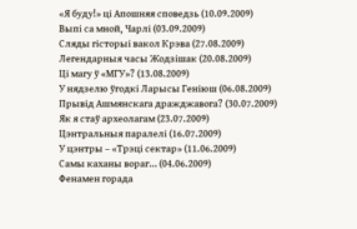«Я буду!» ці Апошняя споведзь (10.09.2009)
Выпі са мной, Чарлі (03.09.2009)
Сляды гісторыі вакол Крэва (27.08.2009)
Легендарныя часы Жодзішак (20.08.2009)
Ці магу ў «МГУ»? (13.08.2009)
У нядзелю ўгодкі Ларысы Геніюш (06.08.2009)
Прывід Ашмянскага дражджавога? (30.07.2009)
Як я стаў археолагам (23.07.2009)
Цэнтральныя паралелі (16.07.2009)
У цэнтры – «Трэці сектар» (11.06.2009)
Самы каханы вораг… (04.06.2009)
Фенамен горада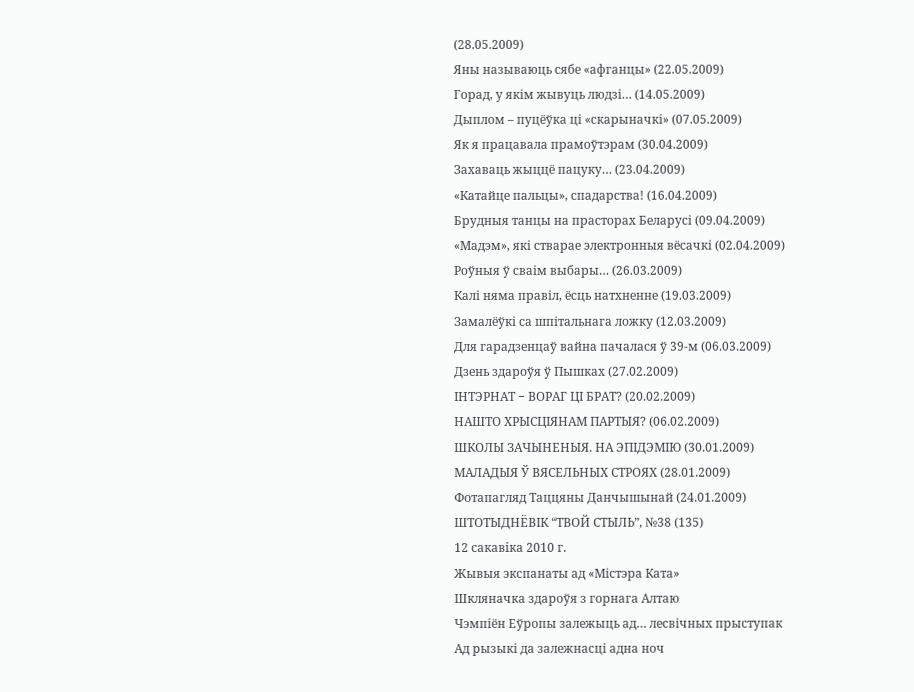(28.05.2009)
Яны называюць сябе «афганцы» (22.05.2009)
Горад, у якім жывуць людзі… (14.05.2009)
Дыплом – пуцёўка ці «скарыначкі» (07.05.2009)
Як я працавала прамоўтэрам (30.04.2009)
Захаваць жыццё пацуку… (23.04.2009)
«Катайце пальцы», спадарства! (16.04.2009)
Брудныя танцы на прасторах Беларусі (09.04.2009)
«Мадэм», які стварае электронныя вёсачкі (02.04.2009)
Роўныя ў сваім выбары… (26.03.2009)
Калі няма правіл, ёсць натхненне (19.03.2009)
Замалёўкі са шпітальнага ложку (12.03.2009)
Для гарадзенцаў вайна пачалася ў 39-м (06.03.2009)
Дзень здароўя ў Пышках (27.02.2009)
ІНТЭРНАТ − ВОРАГ ЦІ БРАТ? (20.02.2009)
НАШТО ХРЫСЦІЯНАМ ПАРТЫЯ? (06.02.2009)
ШКОЛЫ ЗАЧЫНЕНЫЯ. НА ЭПІДЭМІЮ (30.01.2009)
МАЛАДЫЯ Ў ВЯСЕЛЬНЫХ СТРОЯХ (28.01.2009)
Фотапагляд Таццяны Данчышынай (24.01.2009)
ШТОТЫДНЁВІК “ТВОЙ СТЫЛЬ”, №38 (135)
12 сакавiка 2010 г.
Жывыя экспанаты ад «Містэра Ката»
Шкляначка здароўя з горнага Алтаю
Чэмпіён Еўропы залежыць ад… лесвічных прыступак
Ад рызыкі да залежнасці адна ноч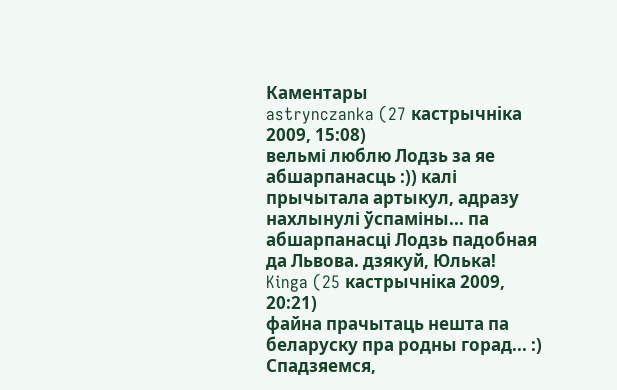Каментары
astrynczanka (27 каcтрычнiка 2009, 15:08)
вельмі люблю Лодзь за яе абшарпанасць :)) калі прычытала артыкул, адразу нахлынулі ўспаміны... па абшарпанасці Лодзь падобная да Львова. дзякуй, Юлька!
Kinga (25 каcтрычнiка 2009, 20:21)
файна прачытаць нешта па беларуску пра родны горад... :) Спадзяемся,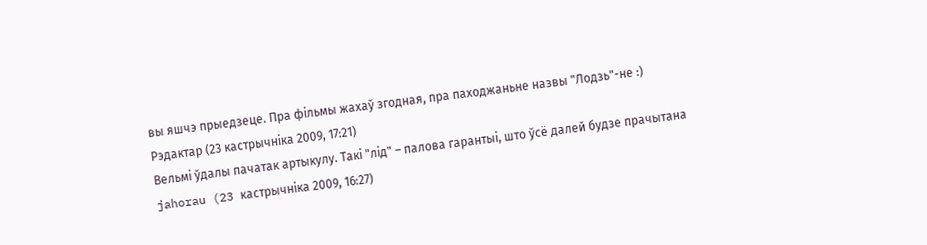вы яшчэ прыедзеце. Пра фільмы жахаў згодная, пра паходжаньне назвы "Лодзь"-не :)
Рэдактар (23 каcтрычнiка 2009, 17:21)
Вельмі ўдалы пачатак артыкулу. Такі "лід" – палова гарантыі, што ўсё далей будзе прачытана
jahorau (23 каcтрычнiка 2009, 16:27)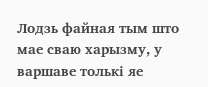Лодзь файная тым што мае сваю харызму, у варшаве толькі яе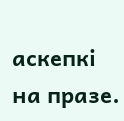аскепкі на празе.